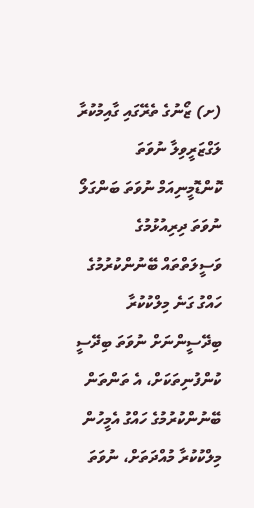(ށ) ޒޯނުގެ ތެރޭގައި ގާއިމުކުރާ ލަގްޒަރީވިލާ ނުވަތަ ކޮންޑޮމީނިއަމް ނުވަތަ ބަންގަލޯ ނުވަތަ ދިރިއުޅުމުގެ ވަސީލަތްތައް ބޭނުންކުރުމުގެ ހައްގު ގަނެ މިލްކުކުރާ ބިދޭސީންނަށް ނުވަތަ ބިދޭސީ ކުންފުނިތަކަށް، އެ ތަންތަން ބޭނުންކުރުމުގެ ހައްގު އެމީހުން މިލްކުކުރާ މުއްދަތަށް، ނުވަތަ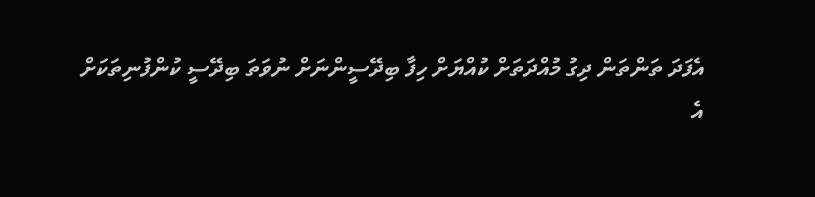އެފަދަ ތަންތަން ދިގު މުއްދަތަށް ކުއްޔަށް ހިފާ ބިދޭސީންނަށް ނުވަތަ ބިދޭސީ ކުންފުނިތަކަށް
އެ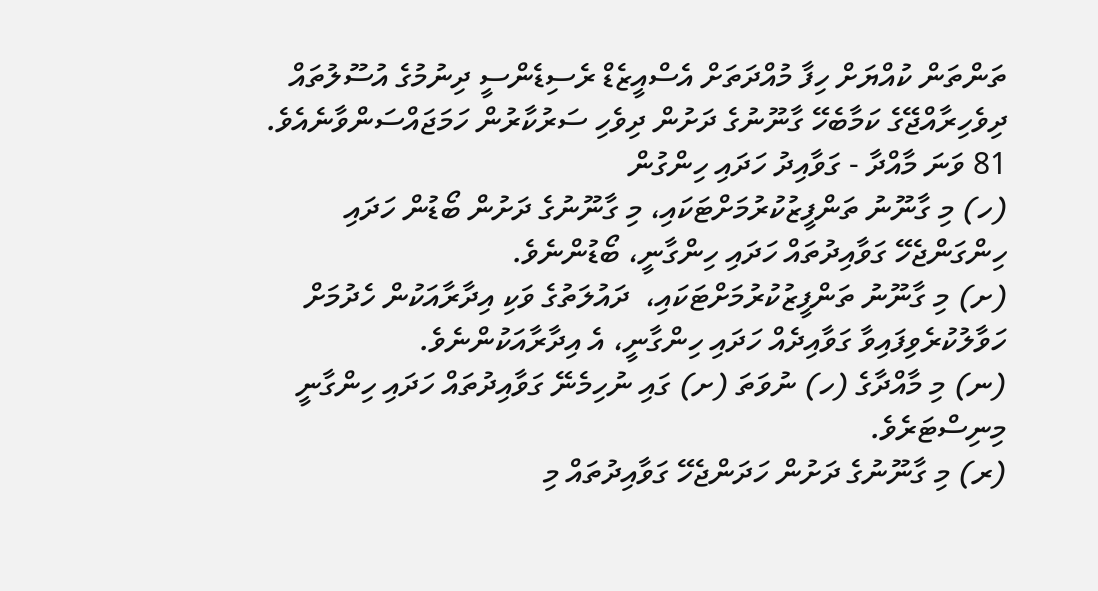ތަންތަން ކުއްޔަށް ހިފާ މުއްދަތަށް އެސްއީޒެޑް ރެސިޑެންސީ ދިނުމުގެ އުސޫލުތައް ދިވެހިރާއްޖޭގެ ކަމާބެހޭ ގާނޫނުގެ ދަށުން ދިވެހި ސަރުކާރުން ހަމަޖައްސަންވާނެއެވެ.
81 ވަނަ މާއްދާ - ގަވާއިދު ހަދައި ހިންގުން
(ހ) މި ގާނޫނު ތަންފީޒުކުރުމަށްޓަކައި، މި ގާނޫނުގެ ދަށުން ބޯޑުން ހަދައި ހިންގަންޖެހޭ ގަވާއިދުތައް ހަދައި ހިންގާނީ، ބޯޑުންނެވެ.
(ށ) މި ގާނޫނު ތަންފީޒުކުރުމަށްޓަކައި،  ދައުލަތުގެ ވަކި އިދާރާއަކުން ހެދުމަށް ހަވާލުކުރެވިފައިވާ ގަވާއިދެއް ހަދައި ހިންގާނީ، އެ އިދާރާއަކުންނެވެ.
(ނ) މި މާއްދާގެ (ހ) ނުވަތަ (ށ) ގައި ނުހިމެނޭ ގަވާއިދުތައް ހަދައި ހިންގާނީ މިނިސްޓަރެވެ.
(ރ) މި ގާނޫނުގެ ދަށުން ހަދަންޖެހޭ ގަވާއިދުތައް މި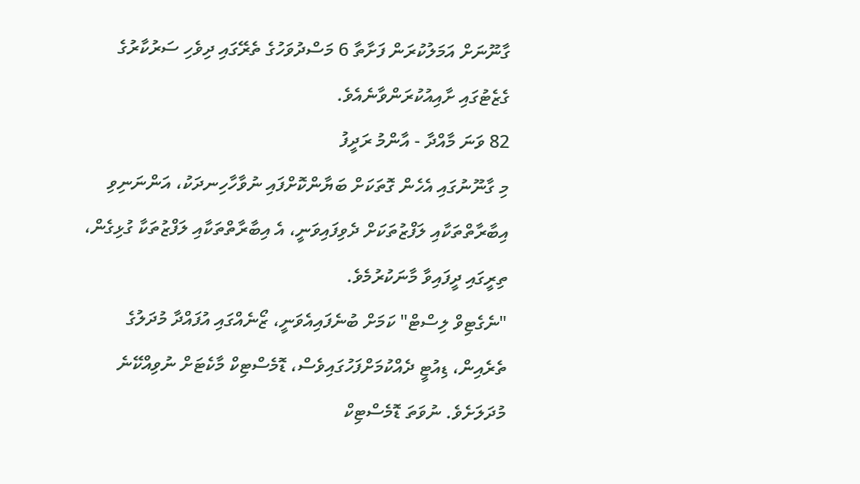ގާނޫނަށް އަމަލުކުރަން ފަށާތާ 6 މަސްދުވަހުގެ ތެރޭގައި ދިވެހި ސަރުކާރުގެ ގެޒެޓުގައި ށާއިއުކުރަންވާނެއެވެ.
82 ވަނަ މާއްދާ - އާންމު ރަދީފު
މި ގާނޫނުގައި އެހެން ގޮތަކަށް ބަޔާންކޮށްފައި ނުވާހާހިނދަކު، އަންނަނިވި އިބާރާތްތަކާއި ލަފްޒުތަކަށް ދެވިފައިވަނީ، އެ އިބާރާތްތަކާއި ލަފްޒުތަކާ ގުޅިގެން، ތިރީގައި ދީފައިވާ މާނަކުރުމެވެ.
"ނެގެޓިވް ލިސްޓް" ކަމަށް ބުނެފައިއެވަނީ، ޒޯނެއްގައި އުފައްދާ މުދަލުގެ ތެރެއިން، ޑިއުޓީ ދެއްކުމަށްފަހުގައިވެސް، ޑޮމެސްޓިކް މާކެޓަށް ނުވިއްކޭނެ މުދަލަށެވެ. ނުވަތަ ޑޮމެސްޓިކް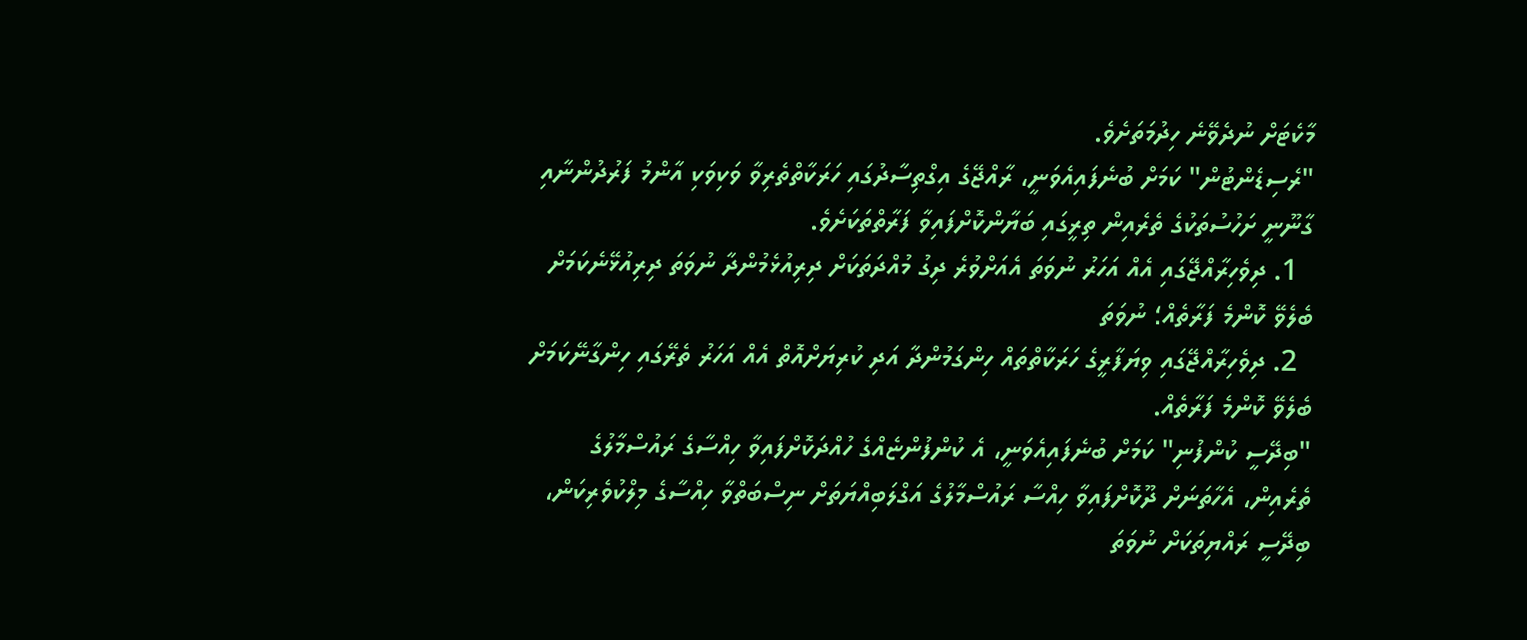މާކެޓަށް ނުދެވޭނެ ހިދުމަތަށެވެ.
"ރެސިޑެންޓުން" ކަމަށް ބުނެފައިއެވަނީ، ރާއްޖޭގެ އިގްތިސާދުގައި ހަރަކާތްތެރިވާ ވަކިވަކި އާންމު ފަރުދުންނާއި ގާނޫނީ ށަހުސުތަކުގެ ތެރެއިން ތިރީގައި ބަޔާންކޮށްފައިވާ ފަރާތްތަކަށެވެ.
  1. ދިވެހިރާއްޖޭގައި އެއް އަހަރު ނުވަތަ އެއަށްވުރެ ދިގު މުއްދަތަކަށް ދިރިއުޅެމުންދާ ނުވަތަ ދިރިއުޅޭނެކަމަށް ބެލެވޭ ކޮންމެ ފަރާތެއް؛ ނުވަތަ
  2. ދިވެހިރާއްޖޭގައި ވިޔަފާރީގެ ހަރަކާތްތައް ހިންގަމުންދާ އަދި ކުރިޔަށްއޮތް އެއް އަހަރު ތެރޭގައި ހިންގާނޭކަމަށް ބެލެވޭ ކޮންމެ ފަރާތެއް.
"ބިދޭސީ ކުންފުނި" ކަމަށް ބުނެފައިއެވަނީ، އެ ކުންފުންޏެއްގެ ހުއްދަކޮށްފައިވާ ހިއްސާގެ ރައުސްމާލުގެ ތެރެއިން، އެހާތަނަށް ދޫކޮށްފައިވާ ހިއްސާ ރައުސްމާލުގެ އަގްލަބިއްޔަތަށް ނިސްބަތްވާ ހިއްސާގެ މިލްކުވެރިކަން، ބިދޭސީ ރައްޔިތަކަށް ނުވަތަ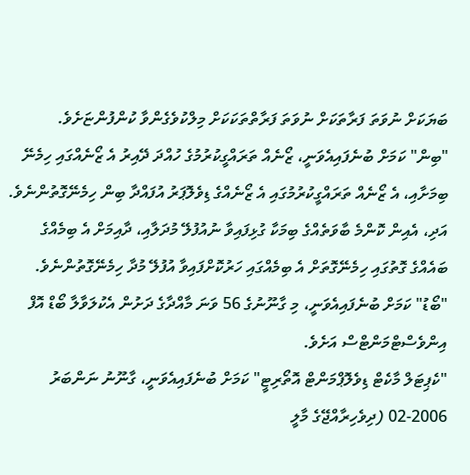ބަޔަކަށް ނުވަތަ ފަރާތަކަށް ނުވަތަ ފަރާތްތަކަކަށް މިލްކުވެގެންވާ ކުންފުންޏަށެވެ.
"ބިން" ކަމަށް ބުނެފައިއެވަނީ، ޒޯނެއް ތަރައްގީކުރުމުގެ ހުއްދަ ދޭއިރު އެ ޒޯނެއްގައި ހިމެނޭ ބިމަށާއި، އެ ޒޯނެއް ތަރައްގީކުރުމުގައި އެ ޒޯނެއްގެ ޑިވެލޮޕަރު އުފައްދާ ބިން ހިމެނޭގޮތުންނެވެ. އަދި، އެއިން ކޮންމެ ބާވަތެއްގެ ބިމަކާ ގުޅިފައިވާ ނުއުފުލޭ މުދަލާއި، ދާއިމަށް އެ ބިމެއްގެ ބައެއްގެ ގޮތުގައި ހިމެނޭގޮތަށް އެ ބިމެއްގައި ހަރުކޮށްފައިވާ އުފުލޭ މުދާ ހިމެނޭގޮތުންނެވެ.
"ބޯޑު" ކަމަށް ބުނެފައިއެވަނީ، މި ގާނޫނުގެ 56 ވަނަ މާއްދާގެ ދަށުން އެކުލަވާލާ ބޯޑް އޮފް އިންވެސްޓްމަންޓްސް އަށެވެ.
"ކެޕިޓަލް މާކެޓް ޑިވެލޮޕްމަންޓް އޮތޯރިޓީ" ކަމަށް ބުނެފައިއެވަނީ، ގާނޫނު ނަންބަރު 2006-02 (ދިވެހިރާއްޖޭގެ މާލީ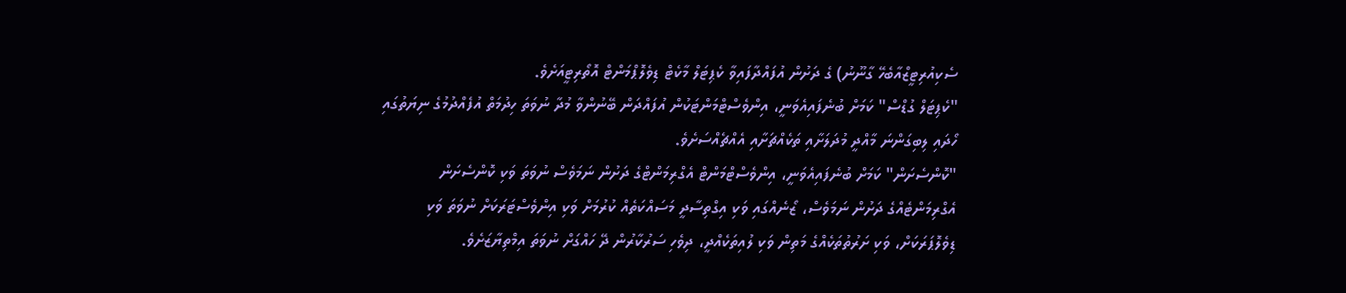ސެކިއުރިޓީޒްއާބެހޭ ގާނޫނު) ގެ ދަށުން އުފައްދާފައިވާ ކެޕިޓަލް މާކެޓް ޑިވެލޮޕްމަންޓް އޮތޯރިޓީއަށެވެ.
"ކެޕިޓަލް ގުޑްސް" ކަމަށް ބުނެފައިއެވަނީ، އިންވެސްޓްމަންޓަކުން އުފައްދަން ބޭނުންވާ މުދާ ނުވަތަ ހިދުމަތް އުފެއްދުމުގެ ނިޔަތުގައި ހޯދައި ލިބިގަންނަ މާއްދީ މުދަލަށާއި ތަކެއްޗަށާއި އެއްޗެއްސަށެވެ.
"ކޮންސެށަން" ކަމަށް ބުނެފައިއެވަނީ، އިންވެސްޓްމަންޓް އެގްރިމަންޓްގެ ދަށުން ނަމަވެސް ނުވަތަ ވަކި ކޮންސެށަން އެގްރިމަންޓެއްގެ ދަށުން ނަމަވެސް، ޒޯނެއްގައި ވަކި އިގްތިސާދީ މަސައްކަތެއް ކުރުމަށް ވަކި އިންވެސްޓަރަކަށް ނުވަތަ ވަކި ޑިވެލޮޕަރަކަށް، ވަކި ށަރުތުތަކެއްގެ މަތިން ވަކި ލުއިތަކެއްދީ، ދިވެހި ސަރުކާރުން ދޭ ހައްގަށް ނުވަތަ އިމްތިޔާޒަށެވެ.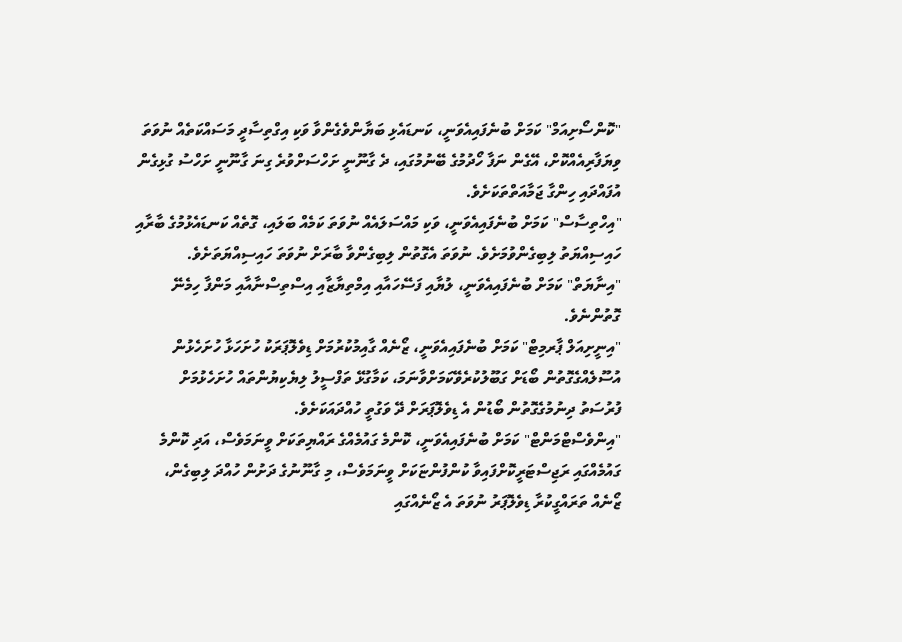"ކޮންސޯށިއަމް" ކަމަށް ބުނެފައިއެވަނީ، ކަނޑައެޅި ބަޔާންވެގެންވާ ވަކި އިގްތިސާދީ މަސައްކަތެއް ނުވަތަ ވިޔަފާރިއެއްކޮށް، އޭގެން ނަފާ ހޯދުމުގެ ބޭނުމުގައި، ދެ ގާނޫނީ ށަހްސަށްވުރެ ގިނަ ގާނޫނީ ށަހްސު ގުޅިގެން އުފައްދައި ހިންގާ ޖަމާއަތްތަކަށެވެ.
"އިހްތިސާސް" ކަމަށް ބުނެފައިއެވަނީ، ވަކި މައްސަލައެއް ނުވަތަ ކަމެއް ބަލައި، ގޮތެއް ކަނޑައެޅުމުގެ ބާރާއި ހައިސިއްޔަތު ލިބިގެންވުމަށެވެ. ނުވަތަ އެގޮތުން ލިބިގެންވާ ބާރަށް ނުވަތަ ހައިސިއްޔަތަށެވެ.
"އިނާޔަތް" ކަމަށް ބުނެފައިއެވަނީ، ލުޔާއި ފަސޭހައާއި އިމްތިޔާޒާއި އިސްތިސްނާއާއި މަންފާ ހިމެނޭ ގޮތުންނެވެ.
"އިނީށިއަލް ޕާރމިޓް" ކަމަށް ބުނެފައިއެވަނީ، ޒޯނެއް ގާއިމުކުރުމަށް ޑިވެލޮޕަރަކު ހުށަހަޅާ ހުށަހެޅުން އުސޫލެއްގެގޮތުން ބޯޑަށް ގަބޫލުކުރެވޭކަމަށްވާނަމަ، ކަމާގުޅޭ ތަފްސީލު ލިޔެކިޔުންތައް ހުށަހެޅުމަށް ފުރުސަތު ދިނުމުގެގޮތުން ބޯޑުން އެ ޑިވެލޮޕަރަށް ދޭ ވަގުތީ ހުއްދައަކަށެވެ.
"އިންވެސްޓްމަންޓް" ކަމަށް ބުނެފައިއެވަނީ، ކޮންމެ ގައުމެއްގެ ރައްޔިތަކަށް ވީނަމަވެސް، އަދި ކޮންމެ ގައުމެއްގައި ރަޖިސްޓަރީކޮށްފައިވާ ކުންފުންޏަކަށް ވީނަމަވެސް، މި ގާނޫނުގެ ދަށުން ހުއްދަ ލިބިގެން، ޒޯނެއް ތަރައްގީކުރާ ޑިވެލޮޕަރު ނުވަތަ އެ ޒޯނެއްގައި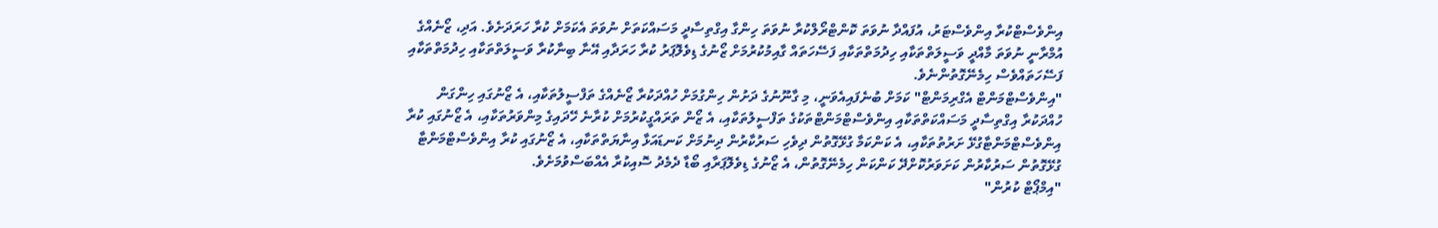އިންވެސްޓްކުރާ އިންވެސްޓަރު، އުފައްދާ ނުވަތަ ކޮންޓްރޯލްކުރާ ނުވަތަ ހިންގާ އިގްތިސާދީ މަސައްކަތަށް ނުވަތަ އެކަމަށް ކުރާ ހަރަދަށެވެ. އަދި، ޒޯނެއްގެ އުމްރާނީ ނުވަތަ މާއްދީ ވަސީލަތްތަކާއި ހިދުމަތްތަކާއި ފަސޭހަތައް ގާއިމުކުރުމަށް ޒޯނުގެ ޑިވެލޮޕަރު ކުރާ ހަރަދާއި އޭނާ ބިނާކުރާ ވަސީލަތްތަކާއި ހިދުމަތްތަކާއި ފަސޭހަތައްވެސް ހިމެނޭގޮތުންނެވެ.
"އިންވެސްޓްމަންޓް އެގްރިމަންޓް" ކަމަށް ބުނެފައިއެވަނީ، މި ގާނޫނުގެ ދަށުން ހިންގުމަށް ހުއްދަކުރާ ޒޯނެއްގެ ތަފްސީލުތަކާއި، އެ ޒޯނުގައި ހިންގަން ހުއްދަކުރާ އިގްތިސާދީ މަސައްކަތްތަކާއި އިންވެސްޓްމަންޓްތަކުގެ ތަފްސީލުތަކާއި، އެ ޒޯން ތަރައްގީކުރުމަށް ކުރާނެ ހޭދައިގެ މިންވަރުތަކާއި، އެ ޒޯނުގައި ކުރާ އިންވެސްޓްމަންޓާގުޅޭ ށަރުތުތަކާއި، އެ ކަންކަމާ ގުޅޭގޮތުން ދިވެހި ސަރުކާރުން ދިނުމަށް ކަނޑައަޅާ އިނާޔަތްތަކާއި، އެ ޒޯނުގައި ކުރާ އިންވެސްޓްމަންޓާ ގުޅޭގޮތުން ސަރުކާރުން ކަށަވަރުކޮށްދޭ ކަންކަން ހިމެނޭގޮތުން، އެ ޒޯނުގެ ޑިވެލޮޕަރާއި ބޯޑާ ދެމެދު ސޮއިކުރާ އެއްބަސްވުމަށެވެ.
"އިމްޕޯޓް ކުރުން"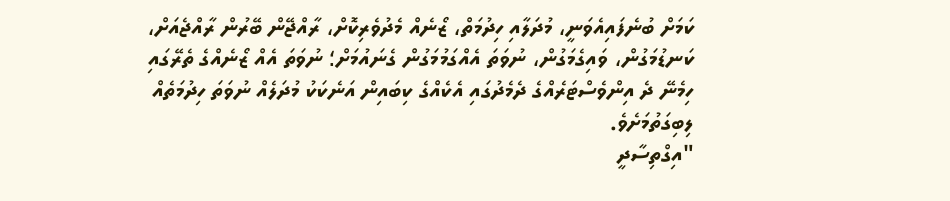ކަމަށް ބުނެފައިއެވަނީ، މުދަލާއި ހިދުމަތް، ޒޯނެއް މެދުވެރިކޮށް، ރާއްޖޭން ބޭރުން ރާއްޖެއަށް، ކަނޑުމަގުން، ވައިގެމަގުން، ނުވަތަ އެއްގަމުމަގުން ގެނައުމަށް؛ ނުވަތަ އެއް ޒޯނެއްގެ ތެރޭގައި ހިމެނޭ ދެ އިންވެސްޓަރެއްގެ ދެމެދުގައި އެކެއްގެ ކިބައިން އަނެކަކު މުދަލެއް ނުވަތަ ހިދުމަތެއް ލިބިގަތުމަށެވެ.
"އިގްތިސާދީ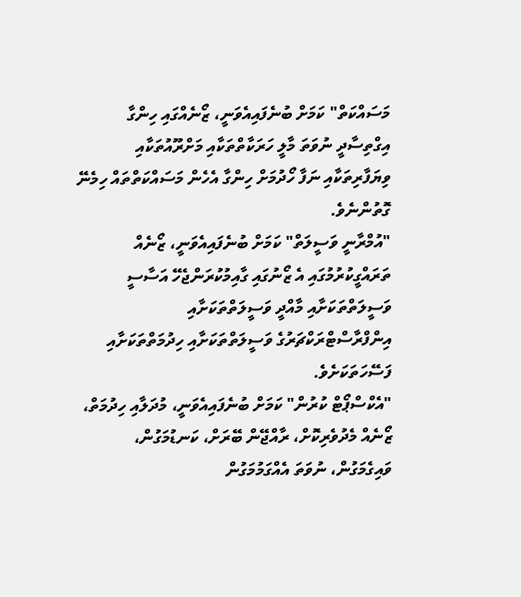މަސައްކަތް" ކަމަށް ބުނެފައިއެވަނީ، ޒޯނެއްގައި ހިންގާ އިގްތިސާދީ ނުވަތަ މާލީ ހަރަކާތްތަކާއި މަށްރޫއުތަކާއި ވިޔަފާރިތަކާއި ނަފާ ހޯދުމަށް ހިންގާ އެހެން މަސައްކަތްތައް ހިމެނޭ ގޮތުންނެވެ.
"އުމްރާނީ ވަސީލަތް" ކަމަށް ބުނެފައިއެވަނީ، ޒޯނެއް ތަރައްގީކުރުމުގައި އެ ޒޯނުގައި ގާއިމުކުރަންޖެހޭ އަސާސީ ވަސީލަތްތަކަށާއި މާއްދީ ވަސީލަތްތަކަށާއި އިންފްރާސްޓްރަކްޗަރުގެ ވަސީލަތްތަކަށާއި ހިދުމަތްތަކަށާއި ފަސޭހަތަކަށެވެ.
"އެކްސްޕޯޓް ކުރުން" ކަމަށް ބުނެފައިއެވަނީ، މުދަލާއި ހިދުމަތް، ޒޯނެއް މެދުވެރިކޮށް، ރާއްޖޭން ބޭރަށް، ކަނޑުމަގުން، ވައިގެމަގުން، ނުވަތަ އެއްގަމުމަގުން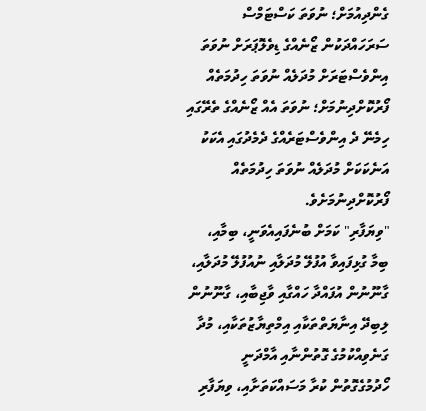ގެންދިއުމަށް؛ ނުވަތަ ކަސްޓަމްސް ސަރަހައްދަކުން ޒޯނެއްގެ ޑިވެލޮޕަރަށް ނުވަތަ އިންވެސްޓަރަށް މުދަލެއް ނުވަތަ ހިދުމަތެއް ފޯރުކޮށްދިނުމަށް؛ ނުވަތަ އެއް ޒޯނެއްގެ ތެރޭގައި ހިމެނޭ ދެ އިންވެސްޓަރެއްގެ ދެމެދުގައި އެކަކު އަނެކަކަށް މުދަލެއް ނުވަތަ ހިދުމަތެއް ފޯރުކޮށްދިނުމަށެވެ.
"ވިޔަފާރި" ކަމަށް ބުނެފައިއެވަނީ، ބިމާއި، ބިމާ ގުޅިފައިވާ އުފުލޭ މުދަލާއި ނުއުފުލޭ މުދަލާއި، ގާނޫނުން އުފައްދާ ހައްގާއި ވާޖިބާއި، ގާނޫނުން ލިބިދޭ އިނާޔަތްތަކާއި އިމްތިޔާޒުތަކާއި، މުދާ ގަނެވިއްކުމުގެ ގޮތުންނާއި އާމްދަނީ ހޯދުމުގެގޮތުން ކުރާ މަސައްކަތަށާއި، ވިޔަފާރި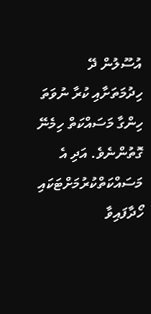އުސޫލުން ދޭ ހިދުމަތަށާއި ކުރާ ނުވަތަ ހިންގާ މަސައްކަތް ހިމެނޭ ގޮތުންނެވެ. އަދި އެ މަސައްކަތްކުރުމަށްޓަކައި ހޯދާފައިވާ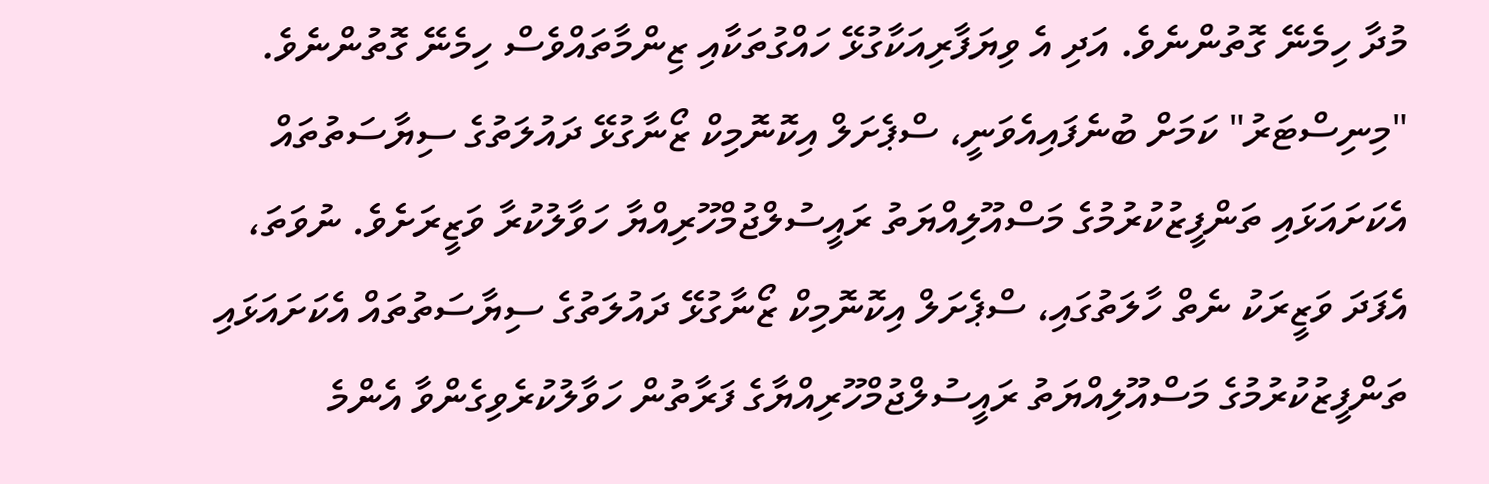މުދާ ހިމެނޭ ގޮތުންނެވެ. އަދި އެ ވިޔަފާރިއަކާގުޅޭ ހައްގުތަކާއި ޒިންމާތައްވެސް ހިމެނޭ ގޮތުންނެވެ.
"މިނިސްޓަރު" ކަމަށް ބުނެފައިއެވަނީ، ސްޕެށަލް އިކޮނޮމިކް ޒޯނާގުޅޭ ދައުލަތުގެ ސިޔާސަތުތައް އެކަށައަޅައި ތަންފީޒުކުރުމުގެ މަސްއޫލިއްޔަތު ރައީސުލްޖުމްހޫރިއްޔާ ހަވާލުކުރާ ވަޒީރަށެވެ. ނުވަތަ، އެފަދަ ވަޒީރަކު ނެތް ހާލަތުގައި، ސްޕެށަލް އިކޮނޮމިކް ޒޯނާގުޅޭ ދައުލަތުގެ ސިޔާސަތުތައް އެކަށައަޅައި ތަންފީޒުކުރުމުގެ މަސްއޫލިއްޔަތު ރައީސުލްޖުމްހޫރިއްޔާގެ ފަރާތުން ހަވާލުކުރެވިގެންވާ އެންމެ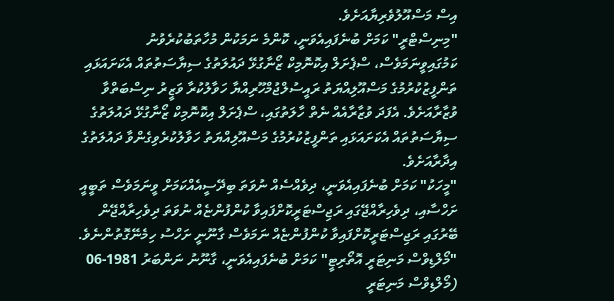އިސް މަސްއޫލުވެރިޔާއަށެވެ.
"މިނިސްޓްރީ" ކަމަށް ބުނެފައިއެވަނީ، ކޮންމެ ނަމަކުން މުހާތަބުކުރެވުނު ކަމުގައިވީނަމަވެސް، ސްޕެށަލް އިކޮނޮމިކް ޒޯނާގުޅޭ ދައުލަތުގެ ސިޔާސަތުތައް އެކަށައަޅައި ތަންފީޒުކުރުމުގެ މަސްއޫލިއްޔަތު ރައީސުލްޖުމްހޫރިއްޔާ ހަވާލުކުރާ ވަޒީރު ނިސްބަތްވާ ވުޒާރާއަށެވެ. އެފަދަ ވުޒާރާއެއް ނެތް ހާލަތުގައި، ސްޕެށަލް އިކޮނޮމިކް ޒޯނާގުޅޭ ދައުލަތުގެ ސިޔާސަތުތައް އެކަށައަޅައި ތަންފީޒުކުރުމުގެ މަސްއޫލިއްޔަތު ހަވާލުކުރެވިގެންވާ ދައުލަތުގެ އިދާރާއަށެވެ.
"މީހަކު" ކަމަށް ބުނެފައިއެވަނީ، ދިވެއްސެއް ނުވަތަ ބިދޭސީއެއްކަމަށް ވީނަމަވެސް ތަބީއީ ށަހްސާއި، ދިވެހިރާއްޖޭގައި ރަޖިސްޓަރީކޮށްފައިވާ ކުންފުންޏެއް ނުވަތަ ދިވެހިރާއްޖޭން ބޭރުގައި ރަޖިސްޓަރީކޮށްފައިވާ ކުންފުންޏެއް ނަމަވެސް ގާނޫނީ ށަހްސު ހިމެނޭގޮތުންނެވެ.
"މޯލްޑިވްސް މަނިޓަރީ އޮތޯރިޓީ" ކަމަށް ބުނެފައިއެވަނީ، ގާނޫނު ނަންބަރު 1981-06 (މޯލްޑިވްސް މަނިޓަރީ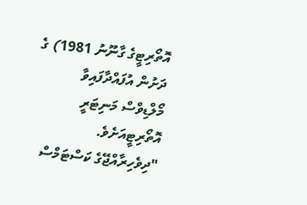އޮތޯރިޓީގެ ގާނޫނު 1981) ގެ ދަށުން އުފައްދާފައިވާ މޯލްޑިވްސް މަނިޓަރީ އޮތޯރިޓީއަށެވެ.
"ދިވެހިރާއްޖޭގެ ކަސްޓަމްސް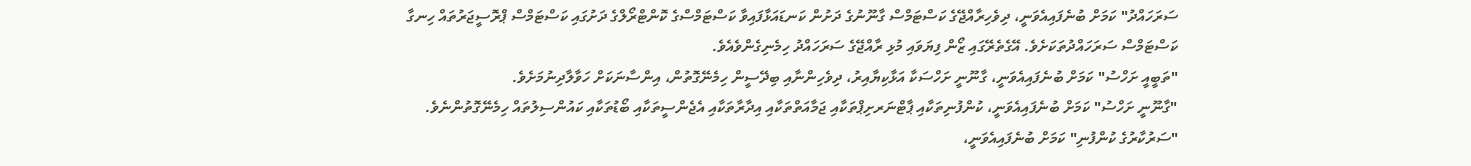ސަރަހައްދު" ކަމަށް ބުނެފައިއެވަނީ، ދިވެހިރާއްޖޭގެ ކަސްޓަމްސް ގާނޫނުގެ ދަށުން ކަނޑައަޅާފައިވާ ކަސްޓަމްސްގެ ކޮންޓްރޯލްގެ ދަށުގައި ކަސްޓަމްސް ޕްރޮސީޖަރުތައް ހިނގާ ކަސްޓަމްސް ސަރަހައްދުތަކަށެވެ. އޭގެތެރޭގައި ޒޯން ފިޔަވައި މުޅި ރާއްޖޭގެ ސަރަހައްދު ހިމެނިގެންވެއެވެ.
"ތަބީއީ ށަހްސު" ކަމަށް ބުނެފައިއެވަނީ، ގާނޫނީ ށަހްސަކާ އަޅާކިޔާއިރު، ދިވެހިންނާއި ބިދޭސީން ހިމެނޭގޮތުން، އިންސާނަކަށް ހަވާލާދިނުމަށެވެ.
"ގާނޫނީ ށަހްސު" ކަމަށް ބުނެފައިއެވަނީ، ކުންފުނިތަކާއި ޕާޓްނަރށިޕްތަކާއި ޖަމާއަތްތަކާއި އިދާރާތަކާއި އެޖެންސީތަކާއި ބޯޑުތަކާއި ކައުންސިލުތައް ހިމެނޭގޮތުންނެވެ.
"ސަރުކާރުގެ ކުންފުނި" ކަމަށް ބުނެފައިއެވަނީ،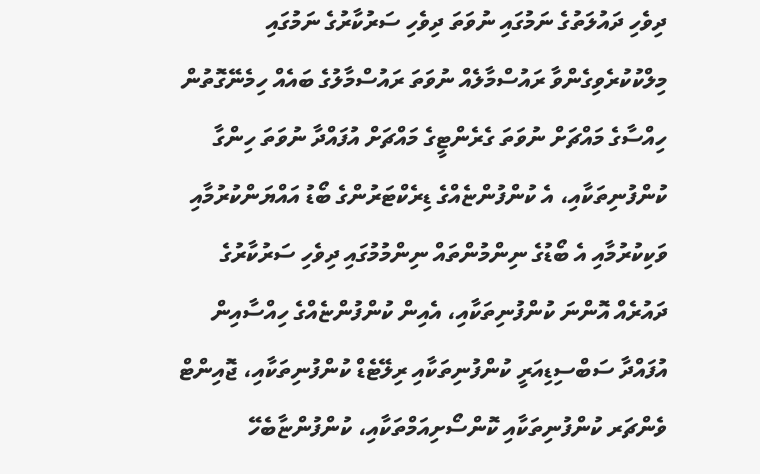ދިވެހި ދައުލަތުގެ ނަމުގައި ނުވަތަ ދިވެހި ސަރުކާރުގެ ނަމުގައި މިލްކުކުރެވިގެންވާ ރައުސްމާލެއް ނުވަތަ ރައުސްމާލުގެ ބައެއް ހިމެނޭގޮތުން ހިއްސާގެ މައްޗަށް ނުވަތަ ގެރެންޓީގެ މައްޗަށް އުފައްދާ ނުވަތަ ހިންގާ ކުންފުނިތަކާއި، އެ ކުންފުންޏެއްގެ ޑިރެކްޓަރުންގެ ބޯޑު އައްޔަންކުރުމާއި ވަކިކުރުމާއި އެ ބޯޑުގެ ނިންމުންތައް ނިންމުމުގައި ދިވެހި ސަރުކާރުގެ ދައުރެއް އޮންނަ ކުންފުނިތަކާއި، އެއިން ކުންފުންޏެއްގެ ހިއްސާއިން އުފައްދާ ސަބްސިޑިއަރީ ކުންފުނިތަކާއި ރިލޭޓެޑް ކުންފުނިތަކާއި، ޖޮއިންޓް ވެންޗަރ ކުންފުނިތަކާއި ކޮންސޯށިއަމްތަކާއި، ކުންފުންޏާބެހޭ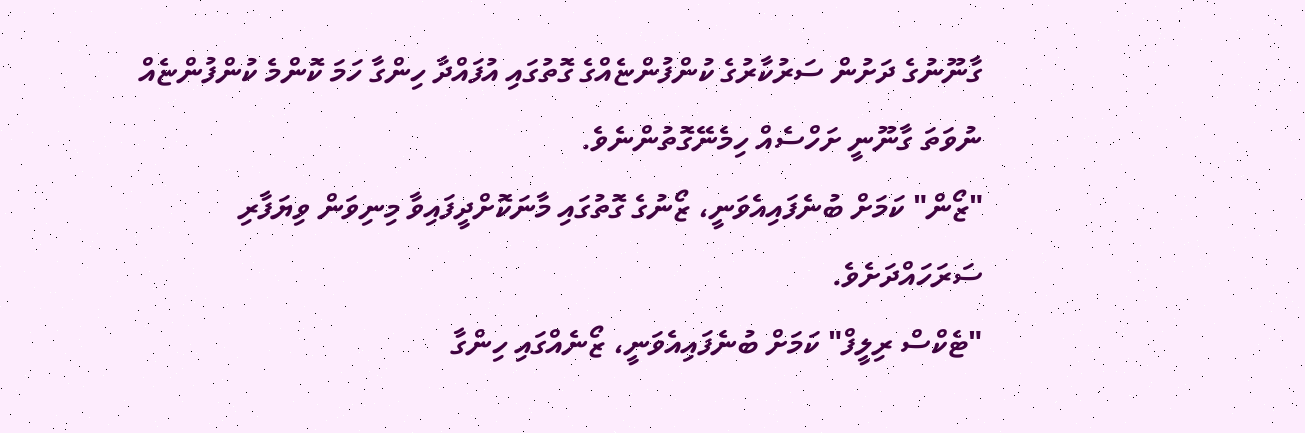ގާނޫނުގެ ދަށުން ސަރުކާރުގެ ކުންފުންޏެއްގެ ގޮތުގައި އުފައްދާ ހިންގާ ހަމަ ކޮންމެ ކުންފުންޏެއް ނުވަތަ ގާނޫނީ ށަހްސެއް ހިމެނޭގޮތުންނެވެ.
"ޒޯން" ކަމަށް ބުނެފައިއެވަނީ، ޒޯނުގެ ގޮތުގައި މާނަކޮށްދީފައިވާ މިނިވަން ވިޔަފާރި ސަރަހައްދަށެވެ.
"ޓެކްސް ރިލީފް" ކަމަށް ބުނެފައިއެވަނީ، ޒޯނެއްގައި ހިންގާ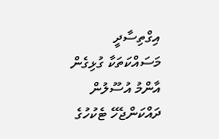އިގްތިސާދީ މަސައްކަތަކާ ގުޅިގެން އާންމު އުސޫލުން ދައްކަންޖެހޭ ޓެކުހުގެ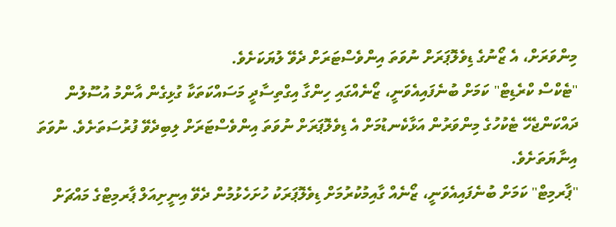މިންވަރަށް، އެ ޒޯނުގެ ޑިވެލޮޕަރަށް ނުވަތަ އިންވެސްޓަރަށް ދެވޭ ލުޔަކަށެވެ.
"ޓެކްސް ކްރެޑިޓް" ކަމަށް ބުނެފައިއެވަނީ، ޒޯނެއްގައި ހިންގާ އިގްތިސާދީ މަސައްކަތަކާ ގުޅިގެން އާންމު އުސޫލުން ދައްކަންޖެހޭ ޓެކުހުގެ މިންވަރުން އަޅާކެނޑުމަށް އެ ޑިވެލޮޕަރަށް ނުވަތަ އިންވެސްޓަރަށް ލިބިދެވޭ ފުރުސަތަށެވެ. ނުވަތަ އިނާޔަތަށެވެ.
"ޕާރމިޓް" ކަމަށް ބުނެފައިއެވަނީ، ޒޯނެއް ގާއިމުކުރުމަށް ޑިވެލޮޕަރަކު ހުށަހެޅުމުން ދެވޭ އިނީށިއަލް ޕާރމިޓްގެ މައްޗަށް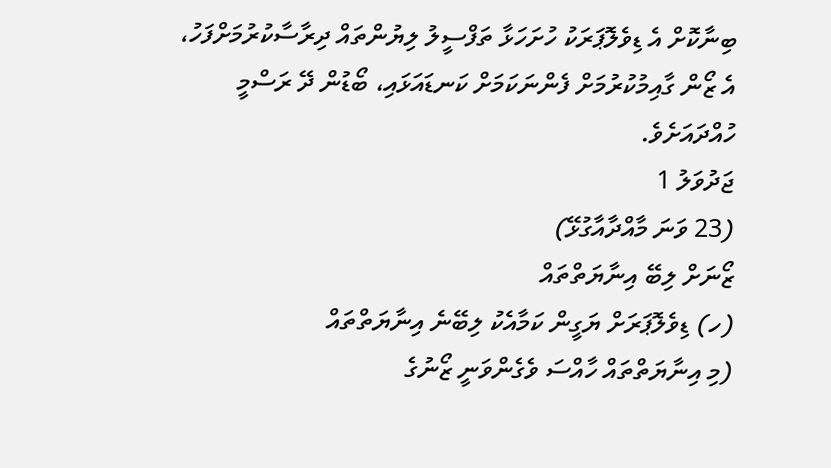ބިނާކޮށް އެ ޑިވެލޮޕަރަކު ހުށަހަޅާ ތަފްސީލު ލިޔުންތައް ދިރާސާކުރުމަށްފަހު، އެ ޒޯން ގާއިމުކުރުމަށް ފެންނަކަމަށް ކަނޑައަޅައި، ބޯޑުން ދޭ ރަސްމީ ހުއްދައަށެވެ.
ޖަދުވަލު 1
(23 ވަނަ މާއްދާއާގުޅޭ)
ޒޯނަށް ލިބޭ އިނާޔަތްތައް
(ހ) ޑިވެލޮޕަރަށް ޔަގީން ކަމާއެކު ލިބޭނެ އިނާޔަތްތައް
(މި އިނާޔަތްތައް ހާއްސަ ވެގެންވަނީ ޒޯނުގެ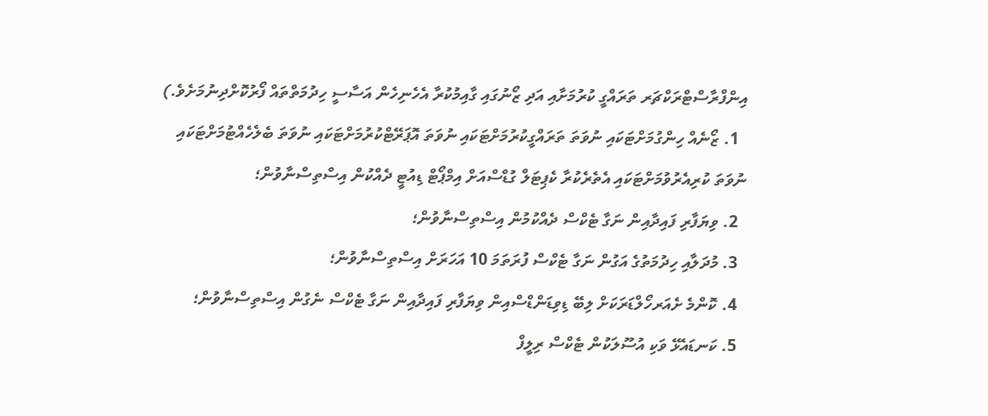އިންފްރާސްޓްރަކްޗަރ ތަރައްގީ ކުރުމަށާއި އަދި ޒޯނުގައި ގާއިމުކުރާ އެހެނިހެން އަސާސީ ހިދުމަތްތައް ފޯރުކޮށްދިނުމަށެވެ.)
  1. ޒޯނެއް ހިންގުމަށްޓަކައި ނުވަތަ ތަރައްގީކުރުމަށްޓަކައި ނުވަތަ އޮޕަރޭޓްކުރުމަށްޓަކައި ނުވަތަ ބެލެހެއްޓުމަށްޓަކައި ނުވަތަ ކުރިއެރުވުމަށްޓަކައި އެތެރެކުރާ ކެޕިޓަލް ގުޑްސްއަށް އިމްޕޯޓް ޑިއުޓީ ދެއްކުން އިސްތިސްނާވުން؛
  2. ވިޔަފާރި ފައިދާއިން ނަގާ ޓެކްސް ދެއްކުމުން އިސްތިސްނާވުން؛
  3. މުދަލާއި ހިދުމަތުގެ އަގުން ނަގާ ޓެކްސް ފުރަތަމަ 10 އަހަރަށް އިސްތިސްނާވުން؛
  4. ކޮންމެ ށެއަރހޯލްޑަރަކަށް ލިބޭ ޑިވިޑަންޑްސްއިން ވިޔަފާރި ފައިދާއިން ނަގާ ޓެކްސް ނެގުން އިސްތިސްނާވުން؛
  5. ކަނޑައެޅޭ ވަކި އުސޫލަކުން ޓެކްސް ރިލީފް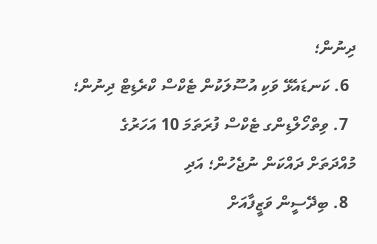ދިނުން؛
  6. ކަނޑައެޅޭ ވަކި އުސޫލަކުން ޓެކްސް ކްރެޑިޓް ދިނުން؛
  7. ވިތްހޯލްޑިންގ ޓެކްސް ފުރަތަމަ 10 އަހަރުގެ މުއްދަތަށް ދައްކަން ނުޖެހުން؛ އަދި
  8. ބިދޭސީން ވަޒީފާއަށް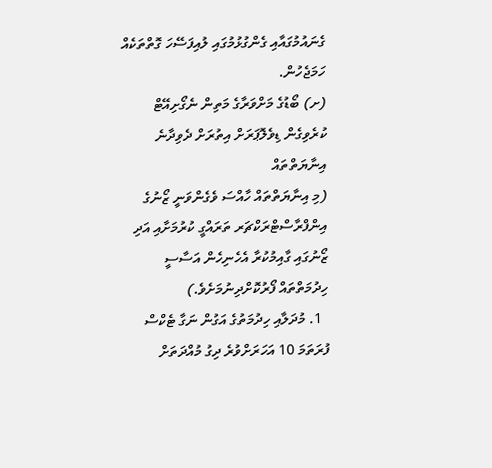ގެނައުމުގައާއި ގެންގުޅުމުގައި ލުއިފަސޭހަ ގޮތްތަކެއް ހަމަޖެހުން.
(ށ) ބޯޑުގެ މަށްވަރާގެ މަތިން ނެގޯށިއޭޓް ކުރެވިގެން ޑިވެލޮޕަރަށް އިތުރަށް ދެވިދާނެ އިނާޔަތްތައް
(މި އިނާޔަތްތައް ހާއްސަ ވެގެންވަނީ ޒޯނުގެ އިންފްރާސްޓްރަކްޗަރ ތަރައްގީ ކުރުމަށާއި އަދި ޒޯނުގައި ގާއިމުކުރާ އެހެނިހެން އަސާސީ ހިދުމަތްތައް ފޯރުކޮށްދިނުމަށެވެ.)
  1. މުދަލާއި ހިދުމަތުގެ އަގުން ނަގާ ޓެކްސް ފުރަތަމަ 10 އަހަރަށްވުރެ ދިގު މުއްދަތަށް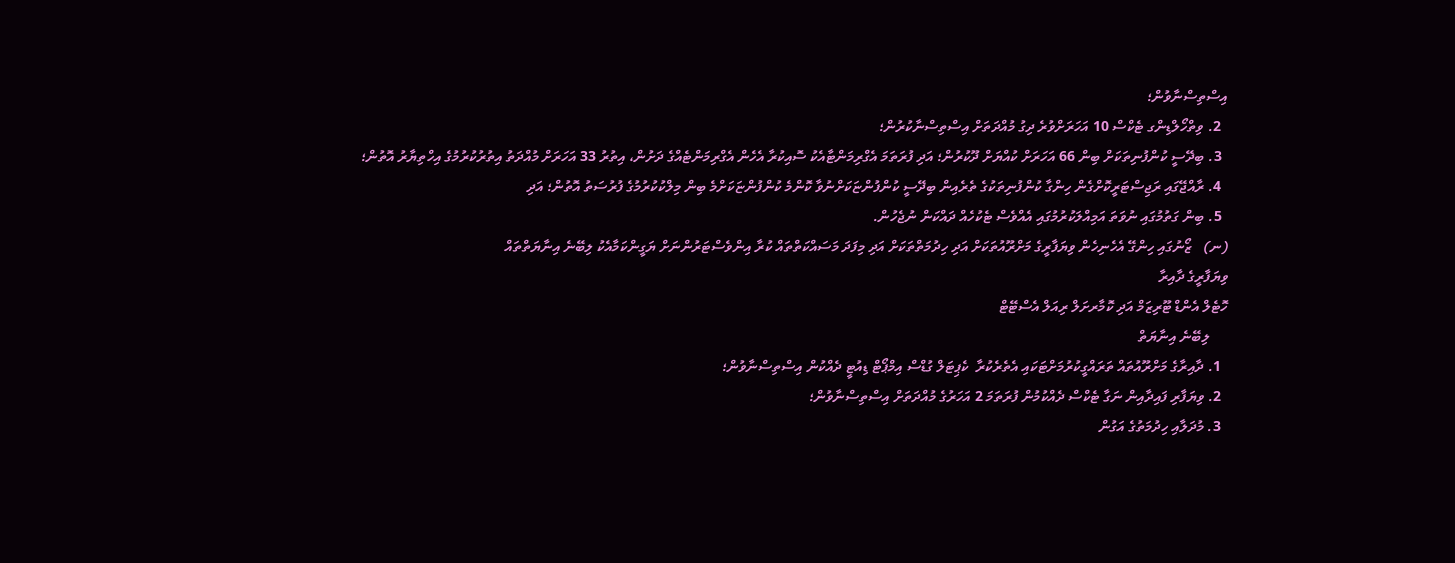އިސްތިސްނާވުން؛
  2. ވިތްހޯލްޑިންގ ޓެކްސް 10 އަހަރަށްވުރެ ދިގު މުއްދަތަށް އިސްތިސްނާކުރުން؛
  3. ބިދޭސީ ކުންފުނިތަކަށް ބިން 66 އަހަރަށް ކުއްޔަށް ދޫކުރުން؛ އަދި ފުރަތަމަ އެގްރިމަންޓާއެކު ސޮއިކުރާ އެހެން އެގްރިމަންޓެއްގެ ދަށުން، އިތުރު 33 އަހަރަށް މުއްދަތު އިތުރުކުރުމުގެ އިހްތިޔާރު އޮތުން؛
  4. ރާއްޖޭގައި ރަޖިސްޓަރީކޮށްގެން ހިންގާ ކުންފުނިތަކުގެ ތެރެއިން ބިދޭސީ ކުންފުންޏަކަށްނުވާ ކޮންމެ ކުންފުންޏަކަށްމެ ބިން މިލްކުކުރުމުގެ ފުރުސަތު އޮތުން؛ އަދި
  5. ބިން ގަތުމުގައި ނުވަތަ އަމިއްލަކުރުމުގައި އެއްވެސް ޓެކުހެއް ދައްކަން ނުޖެހުން.
(ނ)   ޒޯނުގައި ހިންގޭ އެހެނިހެން ވިޔަފާރީގެ މަށްރޫއުތަކަށް އަދި ހިދުމަތްތަކަށް އަދި މިފަދަ މަސައްކަތްތައް ކުރާ އިންވެސްޓަރުންނަށް ޔަގީންކަމާއެކު ލިބޭނެ އިނާޔަތްތައް
ވިޔަފާރީގެ ދާއިރާ
ހޮޓެލް އެންޑް ޓޫރިޒަމް އަދި ކޮމާރށަލް ރިއަލް އެސްޓޭޓް
     ލިބޭނެ އިނާޔަތް
  1. ދާއިރާގެ މަށްރޫއުތައް ތަރައްގީކުރުމަށްޓަކައި އެތެރެކުރާ  ކެޕިޓަލް ގުޑްސް އިމްޕޯޓް ޑިއުޓީ ދެއްކުން އިސްތިސްނާވުން؛
  2. ވިޔަފާރި ފައިދާއިން ނަގާ ޓެކްސް ދެއްކުމުން ފުރަތަމަ 2 އަހަރުގެ މުއްދަތަށް އިސްތިސްނާވުން؛
  3. މުދަލާއި ހިދުމަތުގެ އަގުން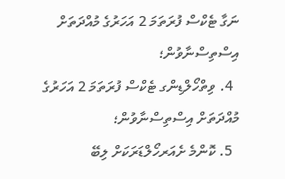ނަގާ ޓެކްސް ފުރަތަމަ 2 އަހަރުގެ މުއްދަތަށް އިސްތިސްނާވުން؛
  4. ވިތްހޯލްޑިންގ ޓެކްސް ފުރަތަމަ 2 އަހަރުގެ މުއްދަތަށް އިސްތިސްނާވުން؛
  5. ކޮންމެ ށެއަރހޯލްޑަރަކަށް ލިބޭ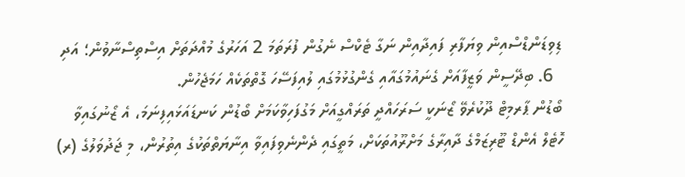ޑިވިޑަންޑްސްއިން ވިޔަފާރި ފައިދާއިން ނަގާ ޓެކްސް ނެގުން ފުރަތަމަ 2 އަހަރުގެ މުއްދަތަށް އިސްތިސްނާވުން؛ އަދި
  6. ބިދޭސީން ވަޒީފާއަށް ގެނައުމުގައާއި ގެންގުޅުމުގައި ލުއިފަސޭހަ ގޮތްތަކެއް ހަމަޖެހުން.
ބޯޑުން ޕާރމިޓް ދޫކުރެވޭ ޒޯނަކީ ސަރަހައްދީ ތަރައްގީއަށް މަގުފަހިވާކަމަށް ބޯޑުން ކަނޑައަޅައިފިނަމަ، އެ ޒޯނުގައިވާ ހޮޓެލް އެންޑް ޓޫރިޒަމްގެ ދާއިރާގެ މަށްރޫއުތަކަށް، މަތީގައި ދެންނެވިފައިވާ އިނާޔަތްތަކުގެ އިތުރުން، މި ޖަދުވަލުގެ (ރ)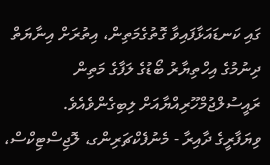ގައި ކަނޑައަޅާފައިވާ ގޮތުގެމަތިން، އިތުރަށް އިނާޔަތް ދިނުމުގެ އިހްތިޔާރު ބޯޑުގެ ލަފާގެ މަތިން ރައީސުލްޖުމްހޫރިއްޔާއަށް ލިބިގެންވެއެވެ.
ވިޔަފާރީގެ ދާއިރާ - މެނުފެކްޗަރިންގ، ލޮޖިސްޓިކްސް،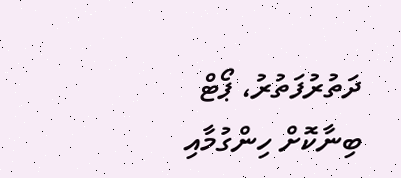ދަތުރުފަތުރު، ޕޯޓް ބިނާކޮށް ހިންގުމާއި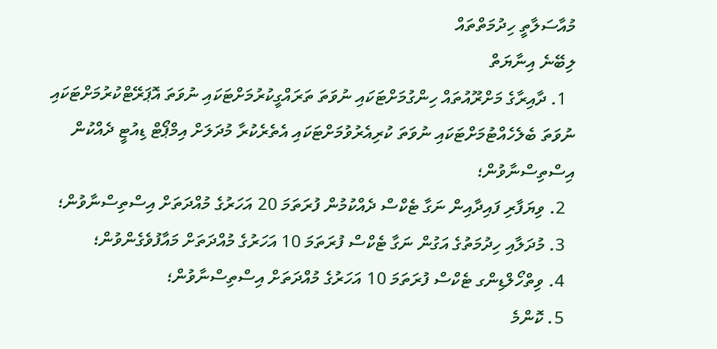މުއާސަލާތީ ހިދުމަތްތައް
ލިބޭނެ އިނާޔަތް
  1. ދާއިރާގެ މަށްރޫއުތައް ހިންގުމަށްޓަކައި ނުވަތަ ތަރައްގީކުރުމަށްޓަކައި ނުވަތަ އޮޕަރޭޓްކުރުމަށްޓަކައި ނުވަތަ ބެލެހެއްޓުމަށްޓަކައި ނުވަތަ ކުރިއެރުވުމަށްޓަކައި އެތެރެކުރާ މުދަލަށް އިމްޕޯޓް ޑިއުޓީ ދެއްކުން އިސްތިސްނާވުން؛
  2. ވިޔަފާރި ފައިދާއިން ނަގާ ޓެކްސް ދެއްކުމުން ފުރަތަމަ 20 އަހަރުގެ މުއްދަތަށް އިސްތިސްނާވުން؛
  3. މުދަލާއި ހިދުމަތުގެ އަގުން ނަގާ ޓެކްސް ފުރަތަމަ 10 އަހަރުގެ މުއްދަތަށް މައާފުވެގެންވުން؛
  4. ވިތްހޯލްޑިންގ ޓެކްސް ފުރަތަމަ 10 އަހަރުގެ މުއްދަތަށް އިސްތިސްނާވުން؛
  5. ކޮންމެ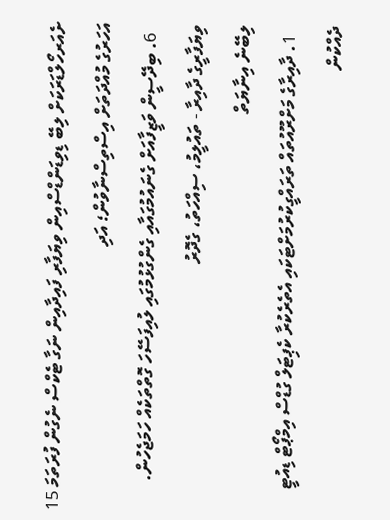ށެއަރހޯލްޑަރަކަށް ލިބޭ ޑިވިޑަންޑްސްއިން ވިޔަފާރި ފައިދާއިން ނަގާ ޓެކްސް ނެގުން ފުރަތަމަ 15 އަހަރުގެ މުއްދަތަށް އިސްތިސްނާވުން؛ އަދި
  6. ބިދޭސީން ވަޒީފާއަށް ގެނައުމުގައާއި ގެންގުޅުމުގައި ލުއިފަސޭހަ ގޮތްތަކެއް ހަމަޖެހުން.
ވިޔަފާރީގެ ދާއިރާ - ތައުލީމު، ސިއްހަތު، ގެދޮރު
ލިބޭނެ އިނާޔަތް
  1. ދާއިރާގެ މަށްރޫއުތައް ތަރައްގީކުރުމަށްޓަކައި އެތެރެކުރާ ކެޕިޓަލް ގުޑްސް އިމްޕޯޓް ޑިއުޓީ ދެއްކުން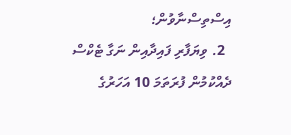އިސްތިސްނާވުން؛
  2. ވިޔަފާރި ފައިދާއިން ނަގާ ޓެކްސް ދެއްކުމުން ފުރަތަމަ 10 އަހަރުގެ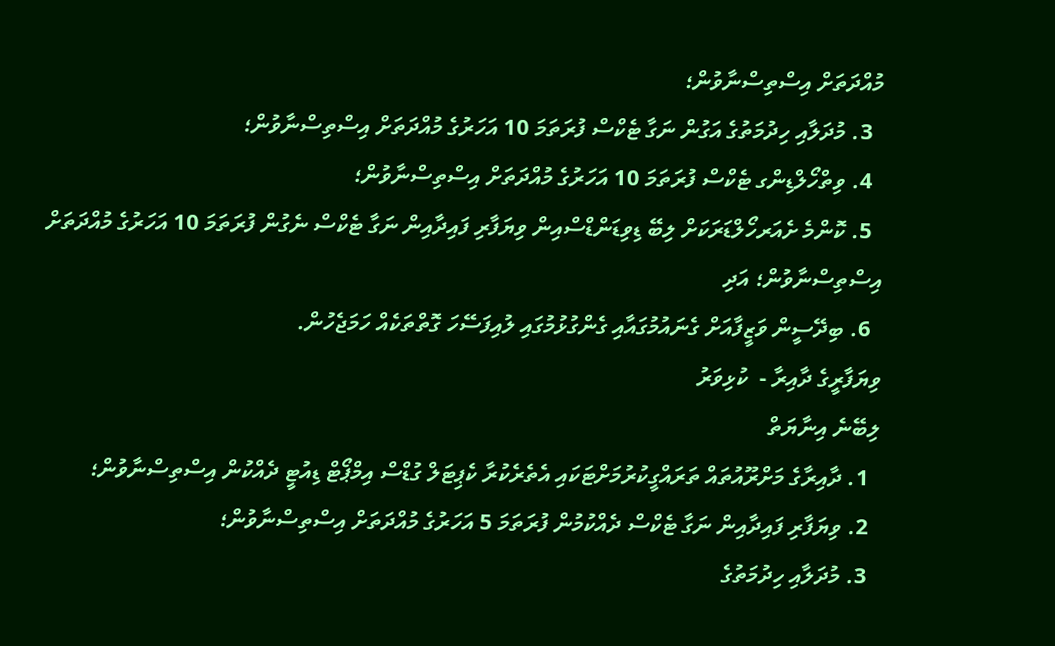މުއްދަތަށް އިސްތިސްނާވުން؛
  3. މުދަލާއި ހިދުމަތުގެ އަގުން ނަގާ ޓެކްސް ފުރަތަމަ 10 އަހަރުގެ މުއްދަތަށް އިސްތިސްނާވުން؛
  4. ވިތްހޯލްޑިންގ ޓެކްސް ފުރަތަމަ 10 އަހަރުގެ މުއްދަތަށް އިސްތިސްނާވުން؛
  5. ކޮންމެ ށެއަރހޯލްޑަރަކަށް ލިބޭ ޑިވިޑަންޑްސްއިން ވިޔަފާރި ފައިދާއިން ނަގާ ޓެކްސް ނެގުން ފުރަތަމަ 10 އަހަރުގެ މުއްދަތަށް އިސްތިސްނާވުން؛ އަދި
  6. ބިދޭސީން ވަޒީފާއަށް ގެނައުމުގައާއި ގެންގުޅުމުގައި ލުއިފަސޭހަ ގޮތްތަކެއް ހަމަޖެހުން.
ވިޔަފާރީގެ ދާއިރާ -  ކުޅިވަރު
ލިބޭނެ އިނާޔަތް
  1. ދާއިރާގެ މަށްރޫއުތައް ތަރައްގީކުރުމަށްޓަކައި އެތެރެކުރާ ކެޕިޓަލް ގުޑްސް އިމްޕޯޓް ޑިއުޓީ ދެއްކުން އިސްތިސްނާވުން؛
  2. ވިޔަފާރި ފައިދާއިން ނަގާ ޓެކްސް ދެއްކުމުން ފުރަތަމަ 5 އަހަރުގެ މުއްދަތަށް އިސްތިސްނާވުން؛
  3. މުދަލާއި ހިދުމަތުގެ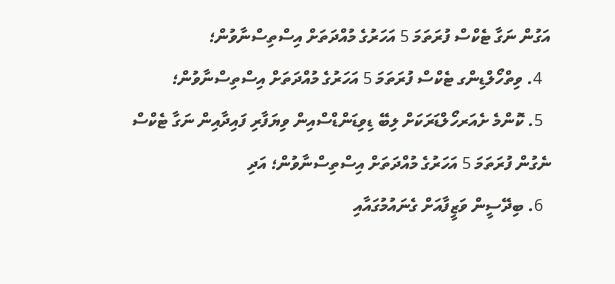އަގުން ނަގާ ޓެކްސް ފުރަތަމަ 5 އަހަރުގެ މުއްދަތަށް އިސްތިސްނާވުން؛
  4. ވިތްހޯލްޑިންގ ޓެކްސް ފުރަތަމަ 5 އަހަރުގެ މުއްދަތަށް އިސްތިސްނާވުން؛
  5. ކޮންމެ ށެއަރހޯލްޑަރަކަށް ލިބޭ ޑިވިޑަންޑްސްއިން ވިޔަފާރި ފައިދާއިން ނަގާ ޓެކްސް ނެގުން ފުރަތަމަ 5 އަހަރުގެ މުއްދަތަށް އިސްތިސްނާވުން؛ އަދި
  6. ބިދޭސީން ވަޒީފާއަށް ގެނައުމުގައާއި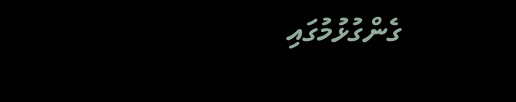ގެންގުޅުމުގައި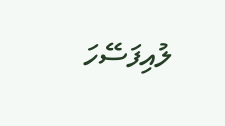ލުއިފަސޭހަ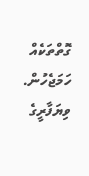ގޮތްތަކެއް ހަމަޖެހުން.
ވިޔަފާރީގެ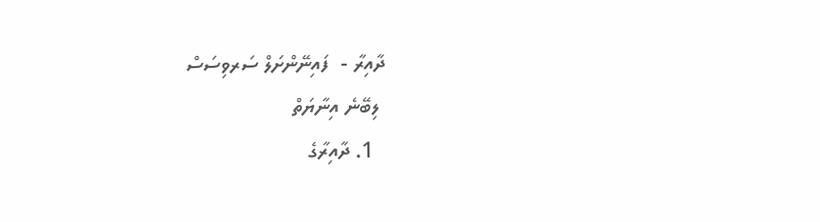ދާއިރާ -  ފައިނޭންށަލް ސަރވިސަސް
 ލިބޭނެ އިނާޔަތް
  1. ދާއިރާގެ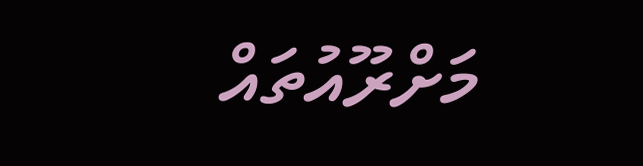މަށްރޫއުތައް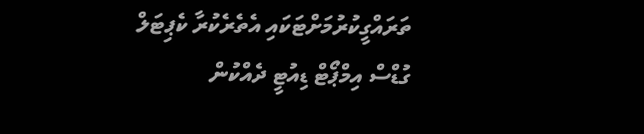ތަރައްގީކުރުމަށްޓަކައި އެތެރެކުރާ ކެޕިޓަލް ގުޑްސް އިމްޕޯޓް ޑިއުޓީ ދެއްކުން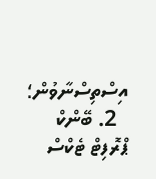އިސްތިސްނާވުން؛
  2. ބޭންކް ޕްރޮފިޓް ޓެކްސް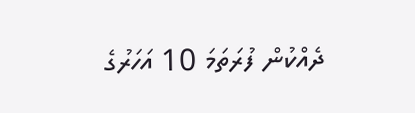ދެއްކުން ފުރަތަމަ 10 އަހަރުގެ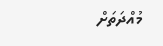މުއްދަތަށް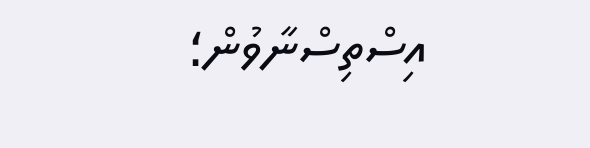އިސްތިސްނާވުން؛